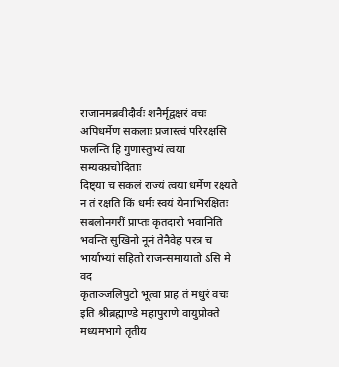राजानमब्रवीदौर्वः शनैर्मृद्वक्षरं वचः
अपिधर्मेण सकलाः प्रजास्त्वं परिरक्षसि
फलन्ति हि गुणास्तुभ्यं त्वया सम्यक्प्रचोदिताः
दिष्ट्या च सकलं राज्यं त्वया धर्मेण रक्ष्यते
न तं रक्षति किं धर्मः स्वयं येनाभिरक्षितः
सबलोनगरीं प्राप्तः कृतदारो भवानिति
भवन्ति सुखिनो नूनं तेनैवेह परत्र च
भार्याभ्यां सहितो राजन्समायातो ऽसि मे वद
कृताञ्जलिपुटो भूत्वा प्राह तं मधुरं वचः
इति श्रीब्रह्माण्डे महापुराणे वायुप्रोक्ते मध्यमभागे तृतीय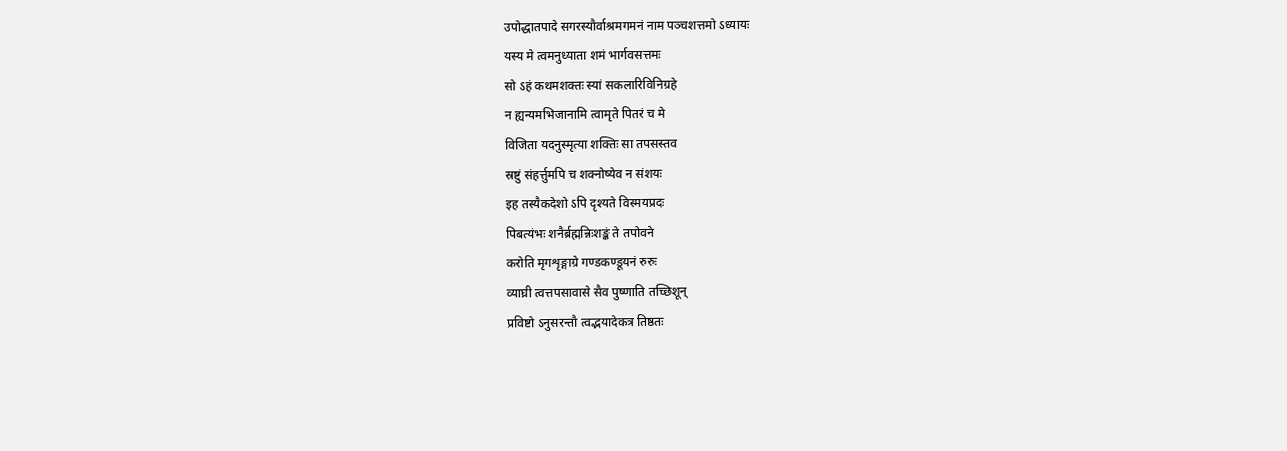उपोद्धातपादे सगरस्यौर्वाश्रमगमनं नाम पञ्चशत्तमो ऽध्यायः
यस्य मे त्वमनुध्याता शमं भार्गवसत्तमः
सो ऽहं कथमशक्तः स्यां सकलारिविनिग्रहे
न ह्यन्यमभिजानामि त्वामृते पितरं च मे
विजिता यदनुस्मृत्या शक्तिः सा तपसस्तव
स्रष्टुं संहर्त्तुमपि च शक्नोष्येव न संशयः
इह तस्यैकदेशो ऽपि दृश्यते विस्मयप्रदः
पिबत्यंभः शनैर्ब्रह्मन्निःशङ्कं ते तपोवने
करोति मृगशृङ्गाग्रे गण्डकण्डूयनं रुरुः
व्याघ्री त्वत्तपसावासे सैव पुष्णाति तच्छिशून्
प्रविष्टो ऽनुसरन्तौ त्वद्भयादेकत्र तिष्ठतः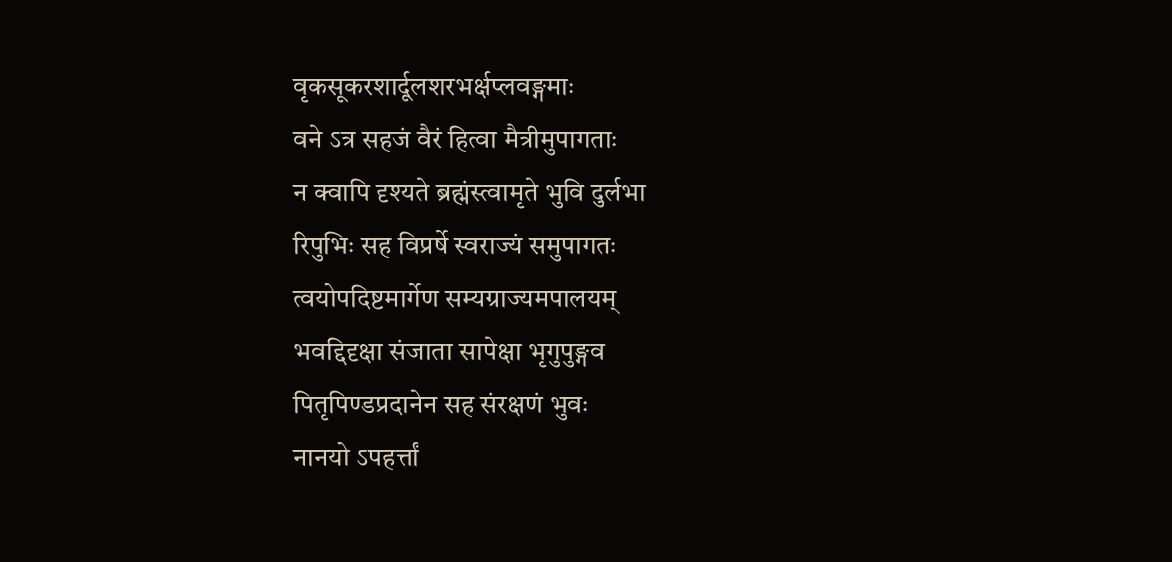वृकसूकरशार्दूलशरभर्क्षप्लवङ्गमाः
वने ऽत्र सहजं वैरं हित्वा मैत्रीमुपागताः
न क्वापि दृश्यते ब्रह्मंस्त्वामृते भुवि दुर्लभा
रिपुभिः सह विप्रर्षे स्वराज्यं समुपागतः
त्वयोपदिष्टमार्गेण सम्यग्राज्यमपालयम्
भवद्दिदृक्षा संजाता सापेक्षा भृगुपुङ्गव
पितृपिण्डप्रदानेन सह संरक्षणं भुवः
नानयो ऽपहर्त्तां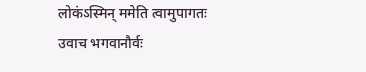लोकंऽस्मिन् ममेति त्वामुपागतः
उवाच भगवानौर्वः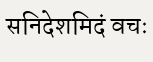सनिदेशमिदं वचः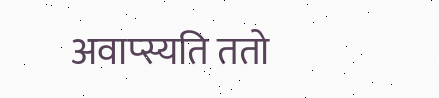अवाप्स्यति ततो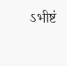ऽभीष्टं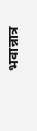भवान्नात्र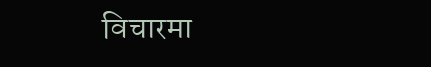विचारमा